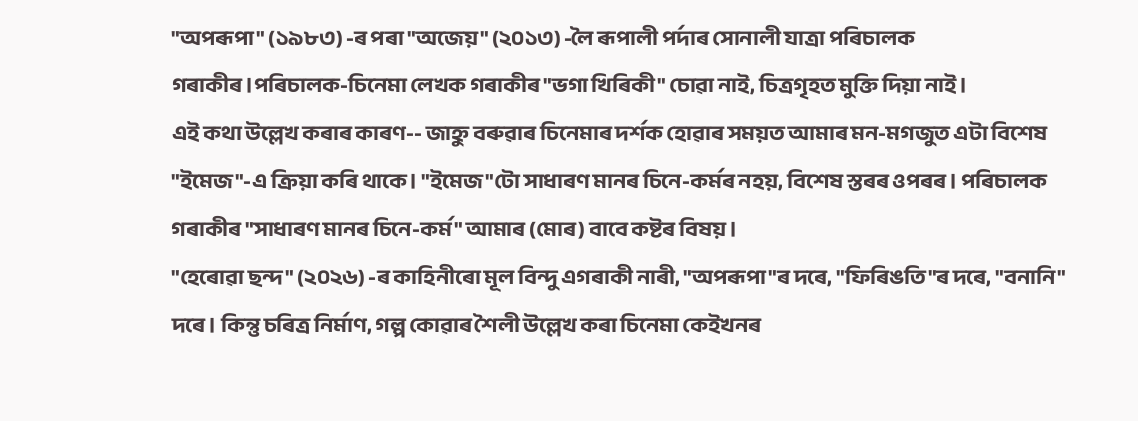"অপৰূপা" (১৯৮৩) -ৰ পৰা "অজেয়" (২০১৩) -লৈ ৰূপালী পৰ্দাৰ সোনালী যাত্ৰা পৰিচালক গৰাকীৰ।পৰিচালক-চিনেমা লেখক গৰাকীৰ "ভগা খিৰিকী" চোৱা নাই, চিত্ৰগৃহত মুক্তি দিয়া নাই।
এই কথা উল্লেখ কৰাৰ কাৰণ-- জাহ্নু বৰুৱাৰ চিনেমাৰ দৰ্শক হোৱাৰ সময়ত আমাৰ মন-মগজুত এটা বিশেষ "ইমেজ"-এ ক্ৰিয়া কৰি থাকে। "ইমেজ"টো সাধাৰণ মানৰ চিনে-কৰ্মৰ নহয়, বিশেষ স্তৰৰ ওপৰৰ। পৰিচালক গৰাকীৰ "সাধাৰণ মানৰ চিনে-কৰ্ম" আমাৰ (মোৰ) বাবে কষ্টৰ বিষয়।
"হেৰোৱা ছন্দ" (২০২৬) -ৰ কাহিনীৰো মূল বিন্দু এগৰাকী নাৰী, "অপৰূপা"ৰ দৰে, "ফিৰিঙতি"ৰ দৰে, "বনানি" দৰে। কিন্তু চৰিত্ৰ নিৰ্মাণ, গল্প কোৱাৰ শৈলী উল্লেখ কৰা চিনেমা কেইখনৰ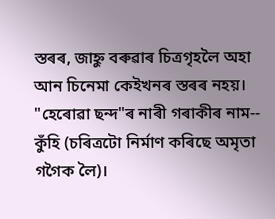স্তৰৰ, জাহ্নু বৰুৱাৰ চিত্ৰগৃহলৈ অহা আন চিনেমা কেইখনৰ স্তৰৰ নহয়।
"হেৰোৱা ছন্দ"ৰ নাৰী গৰাকীৰ নাম-- কুঁহি (চৰিত্ৰটো নিৰ্মাণ কৰিছে অমৃতা গগৈক লৈ)।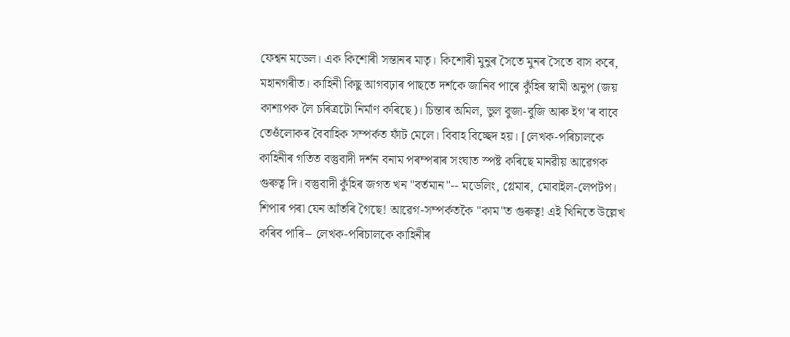ফেশ্বন মডেল। এক কিশোৰী সন্তানৰ মাতৃ। কিশোৰী মুনুৰ সৈতে মুনৰ সৈতে বাস কৰে, মহানগৰীত। কাহিনী কিছু আগবঢ়াৰ পাছতে দৰ্শকে জানিব পাৰে কুঁহিৰ স্বামী অনুপ (জয় কাশ্যপক লৈ চৰিত্ৰটো নিৰ্মাণ কৰিছে)। চিন্তাৰ অমিল, ভুল বুজা-বুজি আৰু ইগ'ৰ বাবে তেওঁলোকৰ বৈবাহিক সম্পৰ্কত ফাঁট মেলে। বিবাহ বিচ্ছেদ হয়। [লেখক-পৰিচালকে কাহিনীৰ গতিত বস্তুবাদী দর্শন বনাম পৰম্পৰাৰ সংঘাত স্পষ্ট কৰিছে মানৱীয় আৱেগক গুৰুত্ব দি। বস্তুবাদী কুঁহিৰ জগত খন "বৰ্তমান"-- মডেলিং, গ্লেমাৰ, মোবাইল-লেপটপ। শিপাৰ পৰা যেন আঁতৰি গৈছে! আৱেগ-সম্পৰ্কতকৈ "কাম"ত গুৰুত্ব! এই খিনিতে উল্লেখ কৰিব পাৰি-- লেখক-পৰিচালকে কাহিনীৰ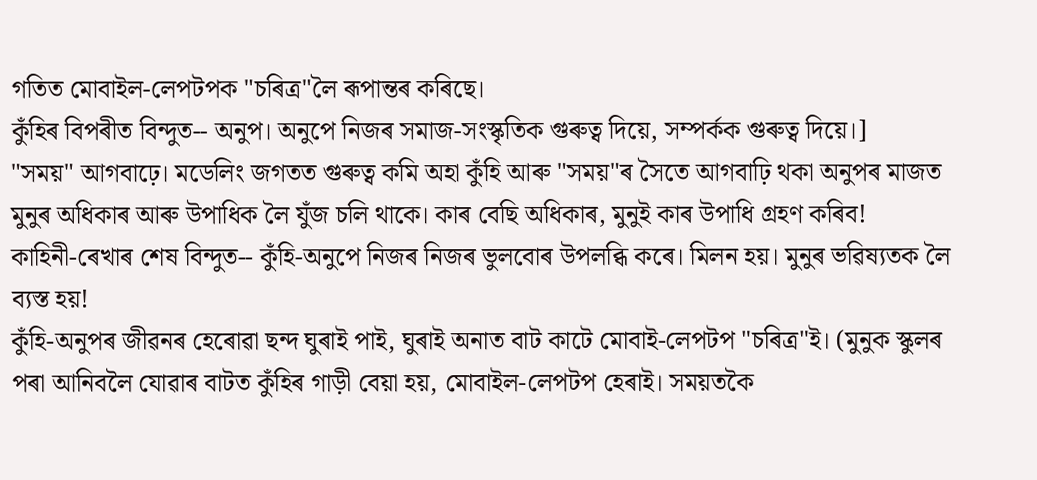গতিত মোবাইল-লেপটপক "চৰিত্ৰ"লৈ ৰূপান্তৰ কৰিছে।
কুঁহিৰ বিপৰীত বিন্দুত-- অনুপ। অনুপে নিজৰ সমাজ-সংস্কৃতিক গুৰুত্ব দিয়ে, সম্পৰ্কক গুৰুত্ব দিয়ে।]
"সময়" আগবাঢ়ে। মডেলিং জগতত গুৰুত্ব কমি অহা কুঁহি আৰু "সময়"ৰ সৈতে আগবাঢ়ি থকা অনুপৰ মাজত মুনুৰ অধিকাৰ আৰু উপাধিক লৈ যুঁজ চলি থাকে। কাৰ বেছি অধিকাৰ, মুনুই কাৰ উপাধি গ্ৰহণ কৰিব!
কাহিনী-ৰেখাৰ শেষ বিন্দুত-- কুঁহি-অনুপে নিজৰ নিজৰ ভুলবোৰ উপলব্ধি কৰে। মিলন হয়। মুনুৰ ভৱিষ্যতক লৈ ব্যস্ত হয়!
কুঁহি-অনুপৰ জীৱনৰ হেৰোৱা ছন্দ ঘুৰাই পাই, ঘুৰাই অনাত বাট কাটে মোবাই-লেপটপ "চৰিত্ৰ"ই। (মুনুক স্কুলৰ পৰা আনিবলৈ যোৱাৰ বাটত কুঁহিৰ গাড়ী বেয়া হয়, মোবাইল-লেপটপ হেৰাই। সময়তকৈ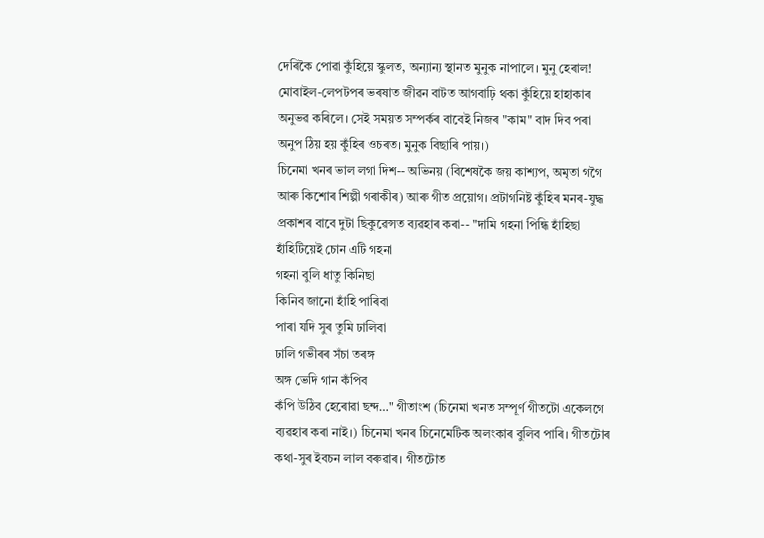দেৰিকৈ পোৱা কুঁহিয়ে স্কুলত, অন্যান্য স্থানত মুনুক নাপালে। মুনু হেৰাল! মোবাইল-লেপটপৰ ভৰষাত জীৱন বাটত আগবাঢ়ি থকা কুঁহিয়ে হাহাকাৰ অনুভৱ কৰিলে। সেই সময়ত সম্পৰ্কৰ বাবেই নিজৰ "কাম" বাদ দিব পৰা অনুপ ঠিয় হয় কুঁহিৰ ওচৰত। মুনুক বিছাৰি পায়।)
চিনেমা খনৰ ভাল লগা দিশ-- অভিনয় (বিশেষকৈ জয় কাশ্যপ, অমৃতা গগৈ আৰু কিশোৰ শিল্পী গৰাকীৰ) আৰু গীত প্ৰয়োগ। প্ৰটাগনিষ্ট কুঁহিৰ মনৰ-যুদ্ধ প্ৰকাশৰ বাবে দুটা ছিকুৱেন্সত ব্যৱহাৰ কৰা-- "দামি গহনা পিন্ধি হাঁহিছা
হাঁহিটিয়েই চোন এটি গহনা
গহনা বুলি ধাতু কিনিছা
কিনিব জানো হাঁহি পাৰিবা
পাৰা যদি সুৰ তুমি ঢালিবা
ঢালি গভীৰৰ সঁচা তৰঙ্গ
অঙ্গ ভেদি গান কঁপিব
কঁপি উঠিব হেৰোৱা ছন্দ…" গীতাংশ (চিনেমা খনত সম্পূৰ্ণ গীতটো একেলগে ব্যৱহাৰ কৰা নাই।) চিনেমা খনৰ চিনেমেটিক অলংকাৰ বুলিব পাৰি। গীতটোৰ কথা-সুৰ ইবচন লাল বৰুৱাৰ। গীতটোত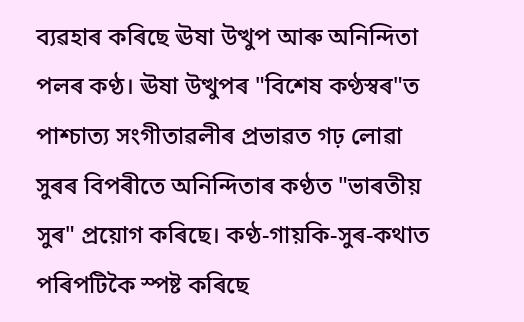ব্যৱহাৰ কৰিছে ঊষা উত্থুপ আৰু অনিন্দিতা পলৰ কণ্ঠ। ঊষা উত্থুপৰ "বিশেষ কণ্ঠস্বৰ"ত পাশ্চাত্য সংগীতাৱলীৰ প্ৰভাৱত গঢ় লোৱা সুৰৰ বিপৰীতে অনিন্দিতাৰ কণ্ঠত "ভাৰতীয় সুৰ" প্ৰয়োগ কৰিছে। কণ্ঠ-গায়কি-সুৰ-কথাত পৰিপটিকৈ স্পষ্ট কৰিছে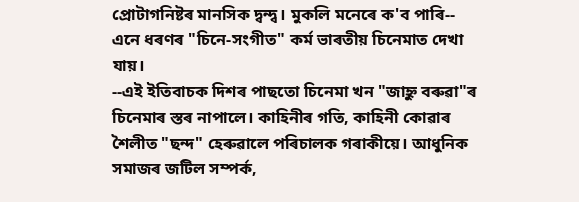প্ৰোটাগনিষ্টৰ মানসিক দ্বন্দ্ব। মুকলি মনেৰে ক'ব পাৰি-- এনে ধৰণৰ "চিনে-সংগীত" কৰ্ম ভাৰতীয় চিনেমাত দেখা যায়।
--এই ইতিবাচক দিশৰ পাছতো চিনেমা খন "জাহ্নু বৰুৱা"ৰ চিনেমাৰ স্তৰ নাপালে। কাহিনীৰ গতি, কাহিনী কোৱাৰ শৈলীত "ছন্দ" হেৰুৱালে পৰিচালক গৰাকীয়ে। আধুনিক সমাজৰ জটিল সম্পৰ্ক,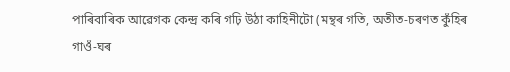পাৰিবাৰিক আৱেগক কেন্দ্ৰ কৰি গঢ়ি উঠা কাহিনীটো (মন্থৰ গতি, অতীত-চৰণত কুঁহিৰ গাওঁ-ঘৰ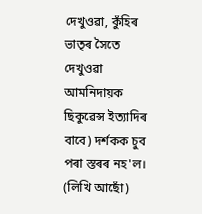দেখুওৱা, কুঁহিৰ ভাতৃৰ সৈতে দেখুওৱা আমনিদায়ক ছিকুৱেন্স ইত্যাদিৰ বাবে) দৰ্শকক চুব পৰা স্তৰৰ নহ'ল।
(লিখি আছোঁ)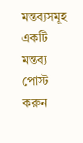মন্তব্যসমূহ
একটি মন্তব্য পোস্ট করুন